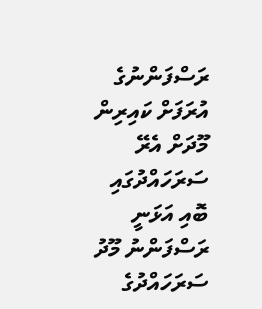ރަސްފަންނުގެ އުރަފަށް ކައިރިން މޫދަށް އެރޭ ސަރަހައްދުގައި ބޮއި އަޅަނީ
ރަސްފަންނު މޫދު ސަރަހައްދުގެ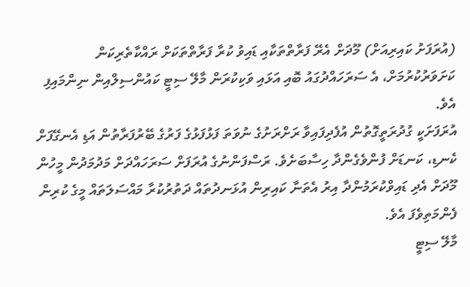(އުރަފަށު ކައިރިއަށް) މޫދަށް އެރޭ ފަރާތްތަކާއި ޑައިވު ކުރާ ފަރާތްތަކަށް ރައްކާތެރިކަން ކަށަވަރުކުރުމަށް، އެ ސަރަހައްދުގައު ބޮއި އަޅައި ވަކިކުރަން މާލޭ ސިޓީ ކައުންސިލްއިން ނިންމައިފި އެވެ.
އުރަފަށަކީ ގުދުރަތީގޮތުން އުފެދިފައިވާ ރަށްރަށުގެ ނުވަތަ ފަޅުފަޅުގެ ފަރުގެ ބޭރުފަރާތުން އަޑި އެނގޭފަށް ކެނޑި، ކަނޑަށް ފުންވެގެންދާ ހިސާބަށެވެ. ރަސްފަންނުގެ އުރަފަށް ސަރަހައްދަށް މަދުމަދުން މީހުން މޫދަށް އެދި ޑައިވްކުރަމުންދާ އިރު އެތަނާ ކައިރިން އުޅަނދުތައް ދަތުރުކުރާ މައްސަލަތައް މީގެ ކުރިން ފެންމަތިވެފަ އެވެ.
މާލޭ ސިޓީ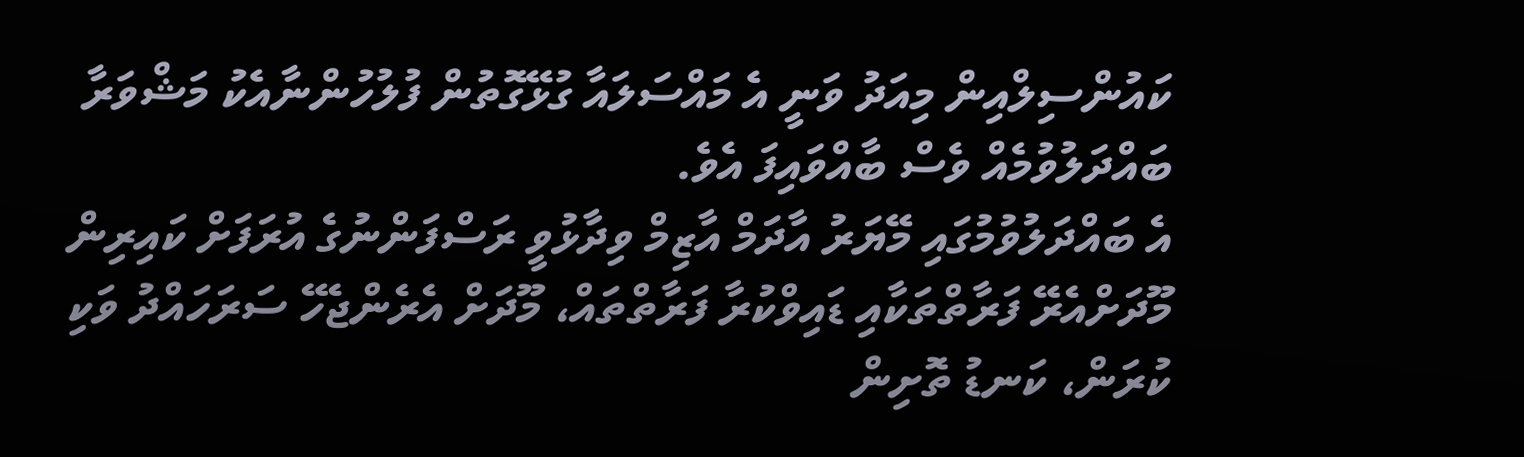ކައުންސިލްއިން މިއަދު ވަނީ އެ މައްސަލައާ ގުޅޭގޮތުން ފުލުހުންނާއެކު މަޝްވަރާ ބައްދަލުވުމެއް ވެސް ބާއްވައިފަ އެވެ.
އެ ބައްދަލުވުމުގައި މޭޔަރު އާދަމް އާޒިމް ވިދާޅުވީ ރަސްފަންނުގެ އުރަފަށް ކައިރިން މޫދަށްއެރޭ ފަރާތްތަކާއި ޑައިވްކުރާ ފަރާތްތައް، މޫދަށް އެރެންޖެހޭ ސަރަހައްދު ވަކި ކުރަން، ކަނޑު ތޮށިން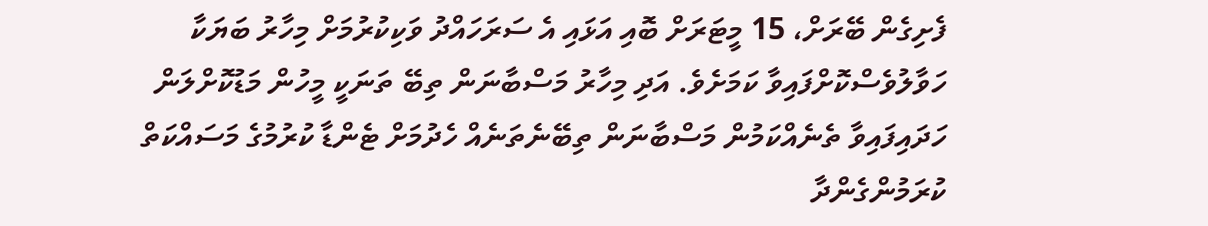ފެށިގެން ބޭރަށް، 15 މީޓަރަށް ބޮއި އަޅައި އެ ސަރަހައްދު ވަކިކުރުމަށް މިހާރު ބަޔަކާ ހަވާލުވެސްކޮށްފައިވާ ކަމަށެވެ. އަދި މިހާރު މަސްބާނަން ތިބޭ ތަނަކީ މީހުން މަޑުކޮށްލަން ހަދައިފައިވާ ތެނެއްކަމުން މަސްބާނަން ތިބޭނެތަނެއް ހެދުމަށް ޓެންޑާ ކުރުމުގެ މަސައްކަތް ކުރަމުންގެންދާ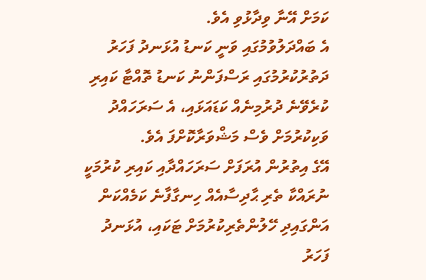ކަމަށް އޭނާ ވިދާޅުވި އެވެ.
އެ ބައްދަލުވުމުގައި ވަނީ ކަނޑު އުޅަނދު ފަހަރު ދަތުރުކުރުމުގައި ރަސްފަންނު ކަނޑު ތޮއްޓާ ކައިރި ކުރެވޭނެ ދުރުމިނެއް ކަޑައަޅައި، އެ ސަރަހައްދު ވަކިކުރުމަށް ވެސް މަޝްވަރާކޮށްފަ އެވެ.
އޭގެ އިތުރުން އުރަފަށް ސަރަހައްދާއި ކައިރި ކުރުމަކީ ނުރައްކާ ތެރި ޙާދިސާއެއް ހިނގާފާނެ ކަމެއްކަން އަންގައިދި ހޭލުންތެރިކުރުމަށް ޓަކައި، އުޅަނދު ފަހަރު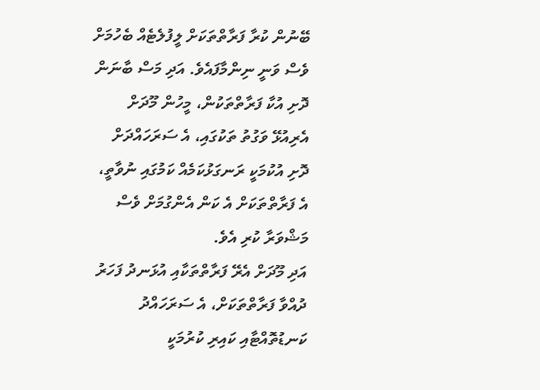ބޭނުން ކުރާ ފަރާތްތަކަށް ލީފުލެޓެއް ބެހުމަށް ވެސް ވަނީ ނިންމާފައެވެ. އަދި މަސް ބާނަން ދޮށި އުކާ ފަރާތްތަކުން، މީހުން މޫދަށް އެރިއުޅޭ ވަގުތު ތަކުގައި، އެ ސަރަހައްދަށް ދޮށި އުކުމަކީ ރަނގަޅުކަމެއް ކަމުގައި ނުވާތީ، އެ ފަރާތްތަކަށް އެ ކަން އެންގުމަށް ވެސް މަޝްވަރާ ކުރި އެވެ.
އަދި މޫދަށް އެރޭ ފަރާތްތަކާއި އުޅަނދު ފަހަރު ދުއްވާ ފަރާތްތަކަށް، އެ ސަރަހައްދު ކަނޑުތޮއްޓާއި ކައިރި ކުރުމަކީ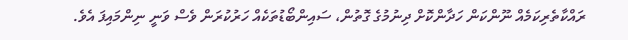ރައްކާތެރިކަމެއް ނޫންކަން ހަދާންކޮށް ދިނުމުގެ ގޮތުން، ސައިންބޯޑުތަކެއް ހަރުކުރަން ވެސް ވަނީ ނިންމައިފަ އެވެ.